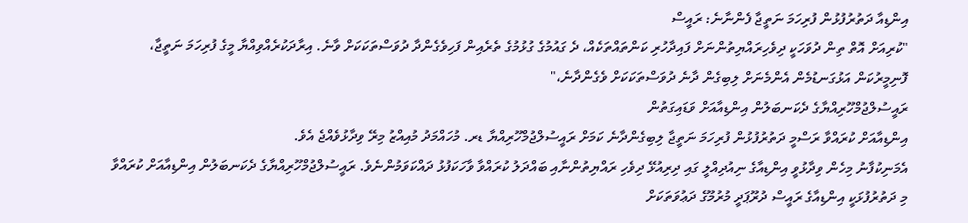އިންޑިއާ ދަތުރުފުޅުން ފުރިހަމަ ނަތީޖާ ފެންނާނެ: ރައީސް
"ކުރިއަށް އޮތް ތިން ދުވަހަކީ ދިވެހިރައްޔިތުންނަށް ފައިދާހުރި ކަންތައްތަކެއް، ދެ ގައުމުގެ ގުޅުމުގެ ތެރެއިން ފަހިވެގެންދާ ދުވަސްތަކަކަށް ވާނެ. އިރާދަކުރެއްވިއްޔާ މީގެ ފުރިހަމަ ނަތީޖާ، ފޮނިމީރުކަން އަޅުގަނޑުމެން އެންމެނަށް ލިބިގެން ދާނެ ދުވަސްތަކަކަށް ވެގެންދާނެ،"
ރައީސުލްޖުމްހޫރިއްޔާގެ ދެކަނބަލުން އިންޑިއާއަށް ވަޑައިގަތުން
އިންޑިއާއަށް ކުރައްވާ ރަސްމީ ދަތުރުފުޅުން ފުރިހަމަ ނަތީޖާ ލިބިގެންދާނެ ކަމަށް ރައީސުލްޖުމްހޫރިއްޔާ ޑރ. މުހައްމަދު މުއިއްޒު މިރޭ ވިދާޅުވެއްޖެ އެވެ.
އެމަނިކުފާނު މިހެން ވިދާޅުވީ އިންޑިއާގެ ނިއުދިއްލީ ގައި ދިރިއުޅޭ ދިވެހި ރައްޔިތުންނާއި ބައްދަލު ކުރައްވާ ވާހަކަފުޅު ދައްކަވަމުންނެވެ. ރައީސުލްޖުމްހޫރިއްޔާގެ ދެކަނބަލުން އިންޑިއާއަށް ކުރައްވާ މި ދަތުރުފުޅަކީ އިންޑިއާގެ ރައީސް ދުރޫޕަދީ މުރުމޫގެ ދަޢުވަތަކަށް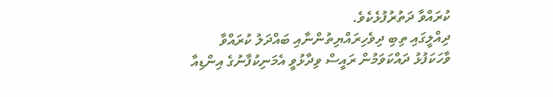ކުރައްވާ ދަތުރުފުޅެކެވެ.
ދިއްލީގައި ތިބި ދިވެހިރައްޔިތުންނާއި ބައްދަލު ކުރައްވާ ވާހަކަފުޅު ދައްކަވަމުން ރައީސް ވިދާޅުވީ އެމަނިކުފާނުގެ އިންޑިއާ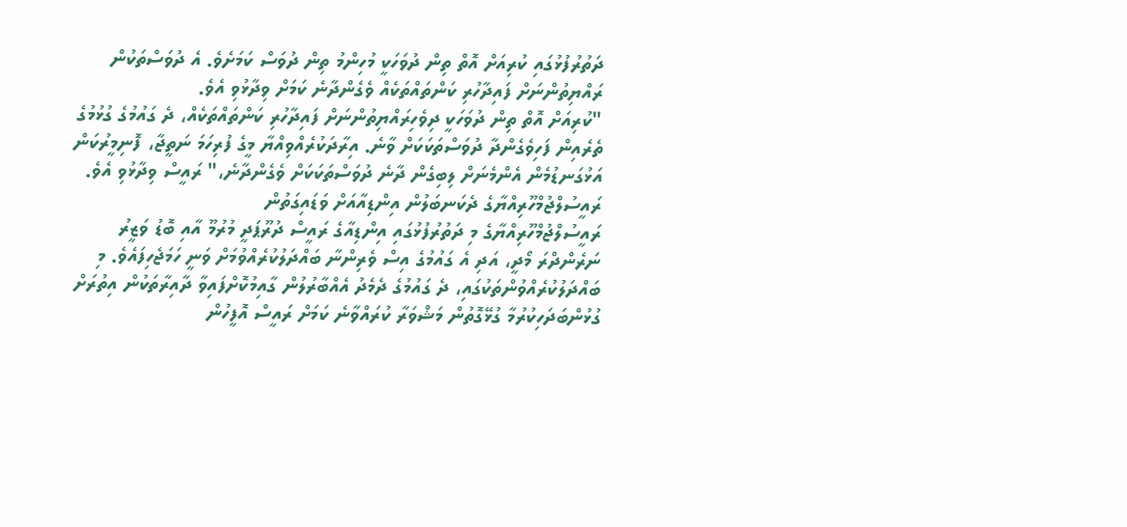ދަތުރުފުޅުގައި ކުރިއަށް އޮތް ތިން ދުވަހަކީ މުހިންމު ތިން ދުވަސް ކަމަށެވެ. އެ ދުވަސްތަކުން ރައްޔިތުންނަށް ފައިދާހުރި ކަންތައްތަކެއް ވެގެންދާނެ ކަމަށް ވިދާޅުވި އެވެ.
"ކުރިއަށް އޮތް ތިން ދުވަހަކީ ދިވެހިރައްޔިތުންނަށް ފައިދާހުރި ކަންތައްތަކެއް، ދެ ގައުމުގެ ގުޅުމުގެ ތެރެއިން ފަހިވެގެންދާ ދުވަސްތަކަކަށް ވާނެ. އިރާދަކުރެއްވިއްޔާ މީގެ ފުރިހަމަ ނަތީޖާ، ފޮނިމީރުކަން އަޅުގަނޑުމެން އެންމެނަށް ލިބިގެން ދާނެ ދުވަސްތަކަކަށް ވެގެންދާނެ،" ރައީސް ވިދާޅުވި އެވެ.
ރައީސުލްޖުމްހޫރިއްޔާގެ ދެކަނބަލުން އިންޑިއާއަށް ވަޑައިގަތުން
ރައީސުލްޖުމްހޫރިއްޔާގެ މި ދަތުރުފުޅުގައި އިންޑިއާގެ ރައީސް ދުރޫޕަދީ މުރުމޫ އާއި ބޮޑު ވަޒީރު ނަރެންދްރަ މޯދީ، އަދި އެ ގައުމުގެ އިސް ވެރިންނާ ބައްދަލުކުރެއްވުމަށް ވަނީ ހަމަޖެހިފައެވެ. މި ބައްދަލުކުރެއްވުންތަކުގައި، ދެ ގައުމުގެ ދެމެދު އެއްބާރުލުން ގާއިމުކޮށްފައިވާ ދާއިރާތަކުން އިތުރަށް ގުޅުންބަދަހިކުރުމާ ގުޅޭގޮތުން މަޝްވަރާ ކުރައްވާނެ ކަމަށް ރައީސް އޮފީހުން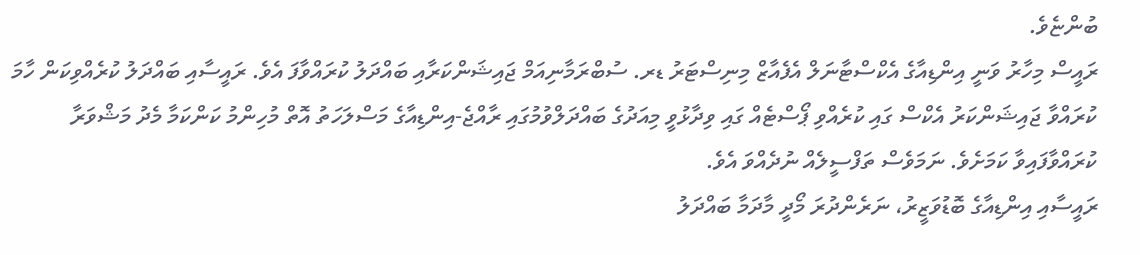ބުންޏެވެ.
ރައީސް މިހާރު ވަނީ އިންޑިއާގެ އެކްސްޓާނަލް އެފެއާޒް މިނިސްޓަރު ޑރ. ސުބްރަމާނިއަމް ޖައިޝަންކަރާއި ބައްދަލު ކުރައްވާފަ އެވެ. ރައީސާއި ބައްދަލު ކުރެއްވިކަން ހާމަ ކުރައްވާ ޖައިޝަންކަރު އެކްސް ގައި ކުރެއްވި ޕޯސްޓެއް ގައި ވިދާޅުވީ މިއަދުގެ ބައްދަލްވުމުގައި ރާއްޖެ-އިންޑިއާގެ މަސްލަހަތު އޮތް މުހިންމު ކަންކަމާ މެދު މަޝްވަރާ ކުރައްވާފައިވާ ކަމަށެވެ. ނަމަވެސް ތަފްސީލެއް ނުދެއްވަ އެވެ.
ރައީސާއި އިންޑިއާގެ ބޮޑުވަޒީރު، ނަރެންދުރަ މޯދީ މާދަމާ ބައްދަލު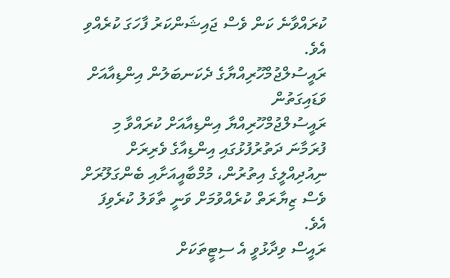ކުރައްވާނެ ކަން ވެސް ޖައިޝަންކަރު ފާހަގަ ކުރެއްވި އެވެ.
ރައީސުލްޖުމްހޫރިއްޔާގެ ދެކަނބަލުން އިންޑިއާއަށް ވަޑައިގަތުން
ރައީސުލްޖުމްހޫރިއްޔާ އިންޑިއާއަށް ކުރައްވާ މި ފުރަމާނަ ދަތުރުފުޅުގައި އިންޑިއާގެ ވެރިރަށް ނިއުދިއްލީގެ އިތުރުން، މުމްބާއީއަށާއި ބެންގަލޫރަށް ވެސް ޒިޔާރަތް ކުރެއްވުމަށް ވަނީ ތާވަލު ކުރެވިފަ އެވެ.
ރައީސް ވިދާޅުވީ އެ ސިޓީތަކަށް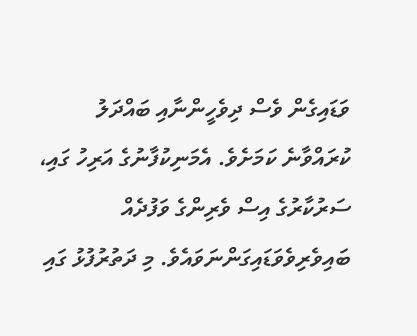ވަޑައިގެން ވެސް ދިވެހީންނާއި ބައްދަލު ކުރައްވާނެ ކަމަށެވެ. އެމަނިކުފާނުގެ އަރިހު ގައި، ސަރުކާރުގެ އިސް ވެރިންގެ ވަފުދެއް ބައިވެރިވެވަޑައިގަންނަވައެވެ. މި ދަތުރުފުޅު ގައި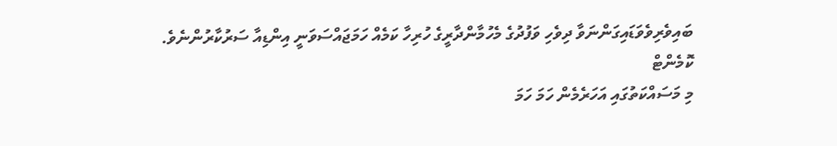ބައިވެރިވެވަޑައިގަންނަވާ ދިވެހި ވަފުދުގެ މެހުމާންދާރީގެ ހުރިހާ ކަމެއް ހަމަޖައްސަވަނީ އިންޑިއާ ސަރުކާރުންނެވެ.
ކޮމެންޓް
މި މަސައްކަތުގައި އަހަރެމެން ހަމަ ހަމަ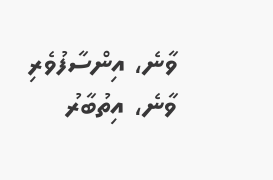ވާނެ، އިންސާފުވެރި ވާނެ، އިތުބާރު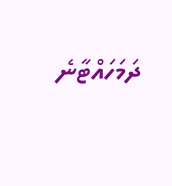ދަމަހައްޓާނެ